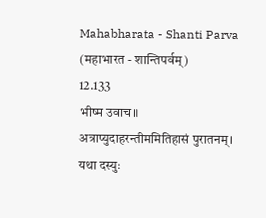Mahabharata - Shanti Parva (महाभारत - शान्तिपर्वम्)
12.133
भीष्म उवाच॥
अत्राप्युदाहरन्तीममितिहासं पुरातनम्। यथा दस्युः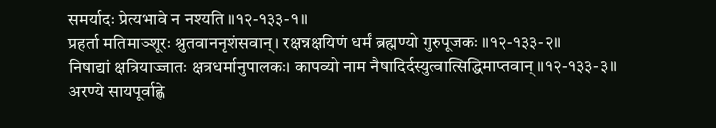समर्यादः प्रेत्यभावे न नश्यति ॥१२-१३३-१॥
प्रहर्ता मतिमाञ्शूरः श्रुतवाननृशंसवान्। रक्षन्नक्षयिणं धर्मं ब्रह्मण्यो गुरुपूजकः ॥१२-१३३-२॥
निषाद्यां क्षत्रियाज्जातः क्षत्रधर्मानुपालकः। कापव्यो नाम नैषादिर्दस्युत्वात्सिद्धिमाप्तवान् ॥१२-१३३-३॥
अरण्ये सायपूर्वाह्णे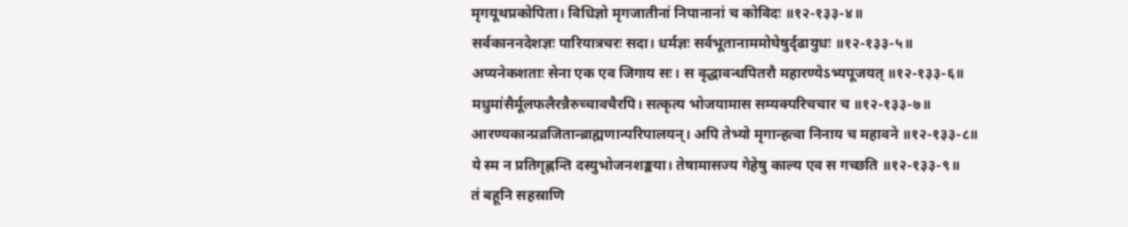मृगयूथप्रकोपिता। विधिज्ञो मृगजातीनां निपानानां च कोविदः ॥१२-१३३-४॥
सर्वकाननदेशज्ञः पारियात्रचरः सदा। धर्मज्ञः सर्वभूतानाममोघेषुर्दृढायुधः ॥१२-१३३-५॥
अप्यनेकशताः सेना एक एव जिगाय सः। स वृद्धावन्धपितरौ महारण्येऽभ्यपूजयत् ॥१२-१३३-६॥
मधुमांसैर्मूलफलैरन्नैरुच्चावचैरपि। सत्कृत्य भोजयामास सम्यक्परिचचार च ॥१२-१३३-७॥
आरण्यकान्प्रव्रजितान्ब्राह्मणान्परिपालयन्। अपि तेभ्यो मृगान्हत्वा निनाय च महावने ॥१२-१३३-८॥
ये स्म न प्रतिगृह्णन्ति दस्युभोजनशङ्कया। तेषामासज्य गेहेषु काल्य एव स गच्छति ॥१२-१३३-९॥
तं बहूनि सहस्राणि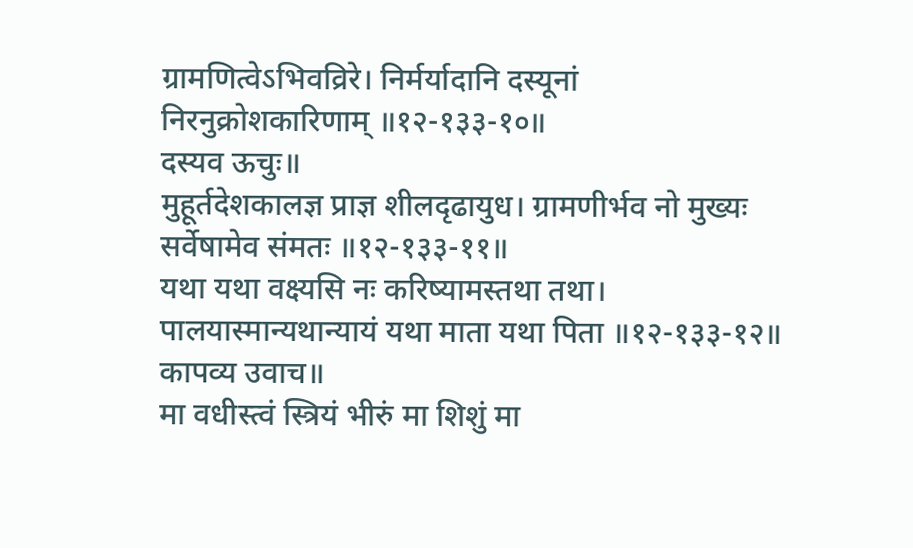ग्रामणित्वेऽभिवव्रिरे। निर्मर्यादानि दस्यूनां निरनुक्रोशकारिणाम् ॥१२-१३३-१०॥
दस्यव ऊचुः॥
मुहूर्तदेशकालज्ञ प्राज्ञ शीलदृढायुध। ग्रामणीर्भव नो मुख्यः सर्वेषामेव संमतः ॥१२-१३३-११॥
यथा यथा वक्ष्यसि नः करिष्यामस्तथा तथा। पालयास्मान्यथान्यायं यथा माता यथा पिता ॥१२-१३३-१२॥
कापव्य उवाच॥
मा वधीस्त्वं स्त्रियं भीरुं मा शिशुं मा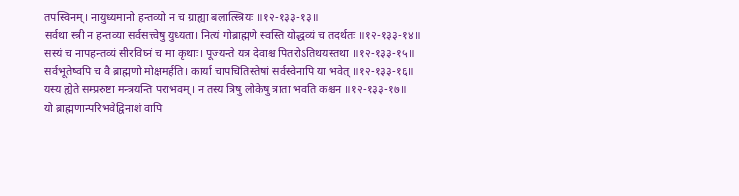तपस्विनम्। नायुध्यमानो हन्तव्यो न च ग्राह्या बलात्स्त्रियः ॥१२-१३३-१३॥
सर्वथा स्त्री न हन्तव्या सर्वसत्त्वेषु युध्यता। नित्यं गोब्राह्मणे स्वस्ति योद्धव्यं च तदर्थतः ॥१२-१३३-१४॥
सस्यं च नापहन्तव्यं सीरविघ्नं च मा कृथाः। पूज्यन्ते यत्र देवाश्च पितरोऽतिथयस्तथा ॥१२-१३३-१५॥
सर्वभूतेष्वपि च वै ब्राह्मणो मोक्षमर्हति। कार्या चापचितिस्तेषां सर्वस्वेनापि या भवेत् ॥१२-१३३-१६॥
यस्य ह्येते सम्प्ररुष्टा मन्त्रयन्ति पराभवम्। न तस्य त्रिषु लोकेषु त्राता भवति कश्चन ॥१२-१३३-१७॥
यो ब्राह्मणान्परिभवेद्विनाशं वापि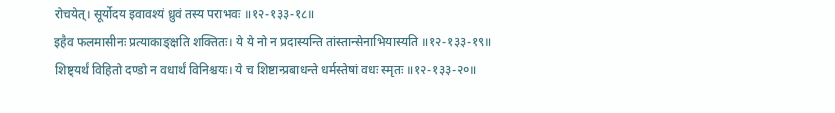रोचयेत्। सूर्योदय इवावश्यं ध्रुवं तस्य पराभवः ॥१२-१३३-१८॥
इहैव फलमासीनः प्रत्याकाङ्क्षति शक्तितः। ये ये नो न प्रदास्यन्ति तांस्तान्सेनाभियास्यति ॥१२-१३३-१९॥
शिष्ट्यर्थं विहितो दण्डो न वधार्थं विनिश्चयः। ये च शिष्टान्प्रबाधन्ते धर्मस्तेषां वधः स्मृतः ॥१२-१३३-२०॥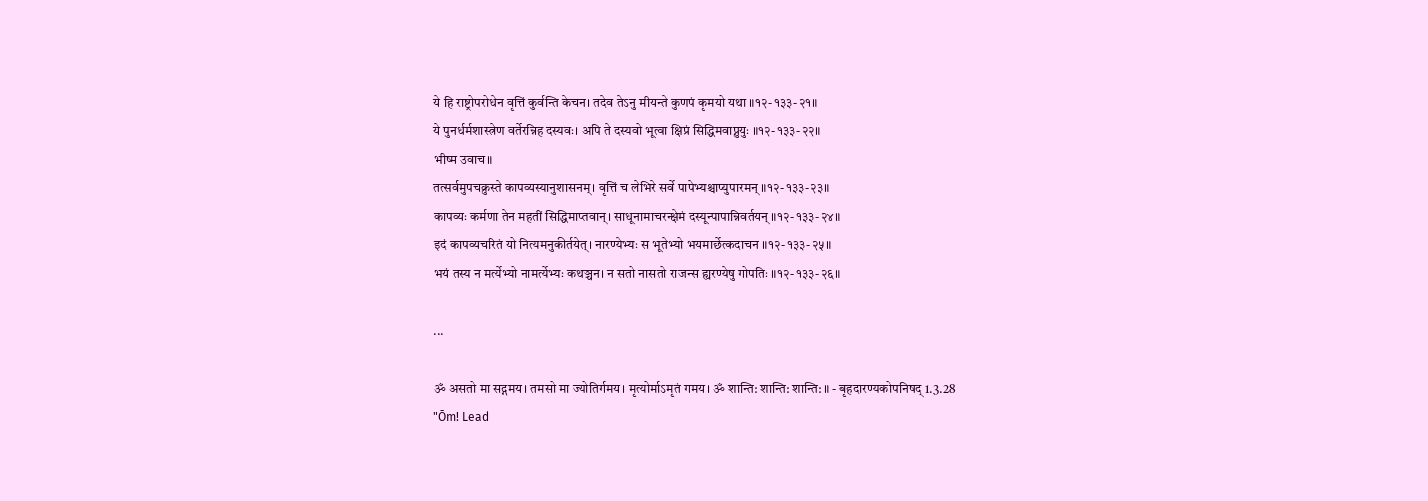ये हि राष्ट्रोपरोधेन वृत्तिं कुर्वन्ति केचन। तदेव तेऽनु मीयन्ते कुणपं कृमयो यथा ॥१२-१३३-२१॥
ये पुनर्धर्मशास्त्रेण वर्तेरन्निह दस्यवः। अपि ते दस्यवो भूत्वा क्षिप्रं सिद्धिमवाप्नुयुः ॥१२-१३३-२२॥
भीष्म उवाच॥
तत्सर्वमुपचक्रुस्ते कापव्यस्यानुशासनम्। वृत्तिं च लेभिरे सर्वे पापेभ्यश्चाप्युपारमन् ॥१२-१३३-२३॥
कापव्यः कर्मणा तेन महतीं सिद्धिमाप्तवान्। साधूनामाचरन्क्षेमं दस्यून्पापान्निवर्तयन् ॥१२-१३३-२४॥
इदं कापव्यचरितं यो नित्यमनुकीर्तयेत्। नारण्येभ्यः स भूतेभ्यो भयमार्छेत्कदाचन ॥१२-१३३-२५॥
भयं तस्य न मर्त्येभ्यो नामर्त्येभ्यः कथञ्चन। न सतो नासतो राजन्स ह्यरण्येषु गोपतिः ॥१२-१३३-२६॥

...

ॐ असतो मा सद्गमय। तमसो मा ज्योतिर्गमय। मृत्योर्माऽमृतं गमय। ॐ शान्ति: शान्ति: शान्ति: ॥ - बृहदारण्यकोपनिषद् 1.3.28
"Ōm! Lead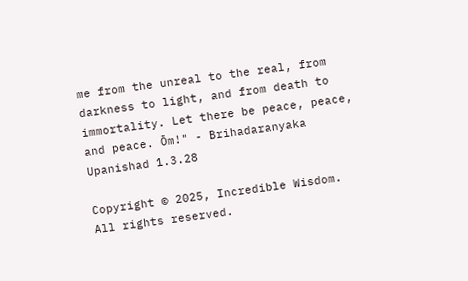me from the unreal to the real, from darkness to light, and from death to immortality. Let there be peace, peace, and peace. Ōm!" - Brihadaranyaka Upanishad 1.3.28

Copyright © 2025, Incredible Wisdom.
All rights reserved.